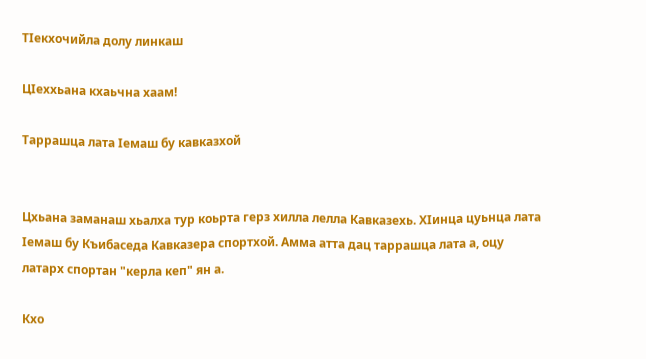ТIекхочийла долу линкаш

ЦIеххьана кхаьчна хаам!

Таррашца лата Iемаш бу кавказхой


Цхьана заманаш хьалха тур коьрта герз хилла лелла Кавказехь. ХIинца цуьнца лата Iемаш бу Къибаседа Кавказера спортхой. Амма атта дац таррашца лата а, оцу латарх спортан "керла кеп" ян а.

Кхо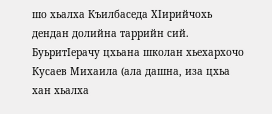шо хьалха Къилбаседа ХIирийчохь дендан долийна таррийн сий. БуьритIерачу цхьана школан хьехархочо Кусаев Михаила (ала дашна, иза цхьа хан хьалха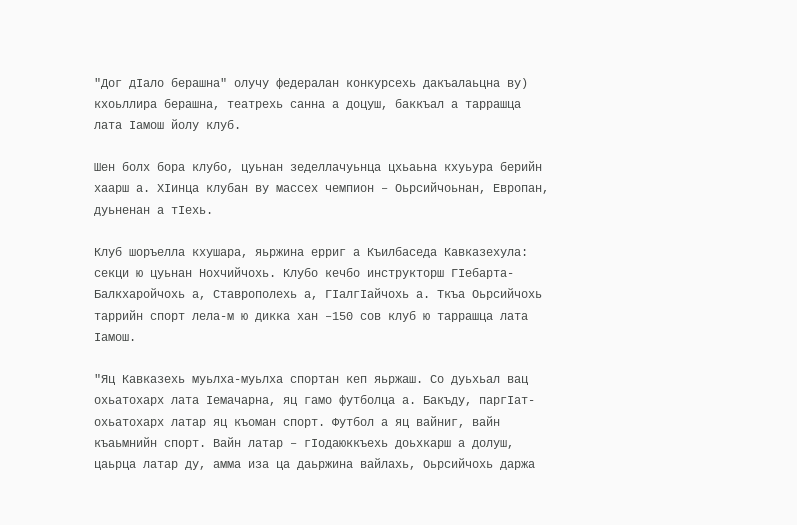"Дог дIало берашна" олучу федералан конкурсехь дакъалаьцна ву) кхоьллира берашна, театрехь санна а доцуш, баккъал а таррашца лата Iамош йолу клуб.

Шен болх бора клубо, цуьнан зеделлачуьнца цхьаьна кхуьура берийн хаарш а. ХIинца клубан ву массех чемпион – Оьрсийчоьнан, Европан, дуьненан а тIехь.

Клуб шоръелла кхушара, яьржина ерриг а Къилбаседа Кавказехула: секци ю цуьнан Нохчийчохь. Клубо кечбо инструкторш ГIебарта-Балкхаройчохь а, Ставрополехь а, ГIалгIайчохь а. Ткъа Оьрсийчохь таррийн спорт лела-м ю дикка хан –150 сов клуб ю таррашца лата Iамош.

"Яц Кавказехь муьлха-муьлха спортан кеп яьржаш. Со дуьхьал вац охьатохарх лата Iемачарна, яц гамо футболца а. Бакъду, паргIат-охьатохарх латар яц къоман спорт. Футбол а яц вайниг, вайн къаьмнийн спорт. Вайн латар – гIодаюккъехь доьхкарш а долуш, цаьрца латар ду, амма иза ца даьржина вайлахь, Оьрсийчохь даржа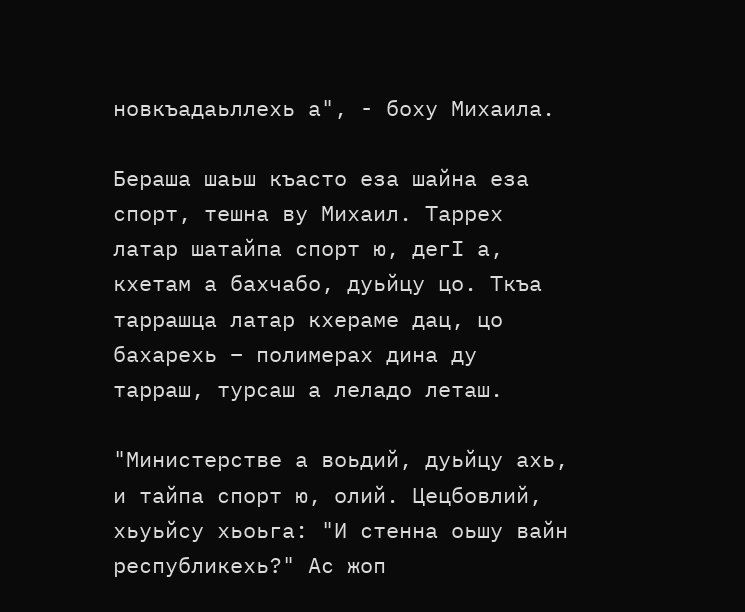новкъадаьллехь а", - боху Михаила.

Бераша шаьш къасто еза шайна еза спорт, тешна ву Михаил. Таррех латар шатайпа спорт ю, дегI а, кхетам а бахчабо, дуьйцу цо. Ткъа таррашца латар кхераме дац, цо бахарехь – полимерах дина ду тарраш, турсаш а леладо леташ.

"Министерстве а воьдий, дуьйцу ахь, и тайпа спорт ю, олий. Цецбовлий, хьуьйсу хьоьга: "И стенна оьшу вайн республикехь?" Ас жоп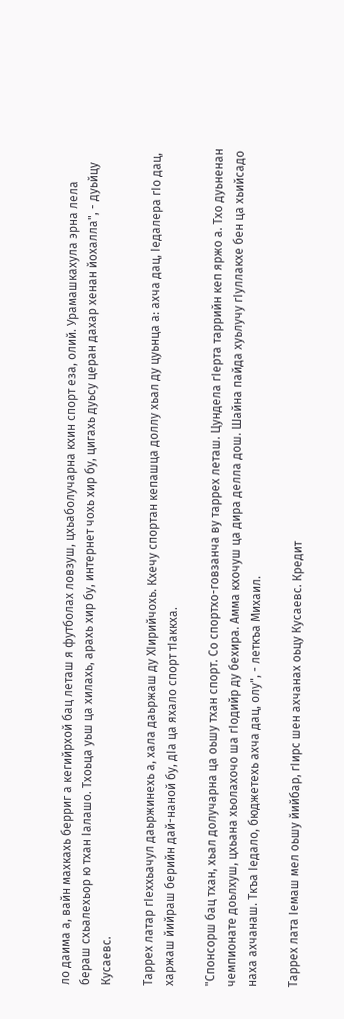ло даима а, вайн махкахь берриг а кегийрхой бац леташ я футболах ловзуш, цхьаболучарна кхин спорт еза, олий. Урамашкахула эрна лела бераш схьалехьор ю тхан Iалашо. Тхоьца уьш ца хилахь, арахь хир бу, интернет чохь хир бу, цигахь дуьсу церан дахар хенан йохалла", - дуьйцу Кусаевс.

Таррех латар гIеххьачул даьржинехь а, хала даьржаш ду ХIирийчохь. Кхечу спортан кепашца доллу хьал ду цуьнца а: ахча дац, Iедалера гIо дац, харжаш йийраш берийн дай-наной бу, дIа ца яхало спорт тIаккха.

"Спонсорш бац тхан, хьал долучарна ца оьшу тхан спорт. Со спортхо-говзанча ву таррех леташ. Цундела гIерта таррийн кеп яржо а. Тхо дуьненан чемпионате доьлхуш, цхьана хьолахочо ша гIодийр ду бехира. Амма кхочуш ца дира делла дош. Шайна пайда хуьлучу гIуллакхе бен ца хьийсадо наха ахчанаш. Ткъа Iедало, бюджетехь ахча дац, олу", - леткъа Михаил.

Таррех лата Iемаш мел оьшу йийбар, гIирс шен ахчанах оьцу Кусаевс. Кредит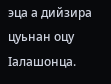эца а дийзира цуьнан оцу Iалашонца.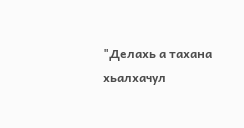"Делахь а тахана хьалхачул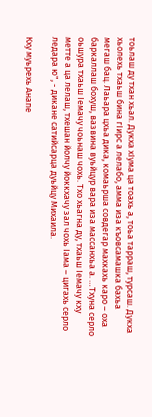тоьлаш ду тхан хьал. Дукха хIума ца тоахь а, тоьа тарраш, турсаш. Дукха хьолехь тхаьш бина гIирс а лелабо, амма иза къовсамашка бахьа мегаш бац. Лаьара цхьа дика, комаьрша совдегар махкахь каро – оха баркаллаш бохуш, вазвина вуьйцур вара иза массанхьа а. …Тхуна серло оьшура тхаьш Iемачу чоьнаш чохь. Тхо хьагна ду, тхаьш Iемачу кху метте а ца лелаш, тхешан йолчу йоккхачу зал чохь Iама – цигахь серло ледара ю", - дикане сатийсарца дуьйцу Михаила.

Кху муьрехь Анапе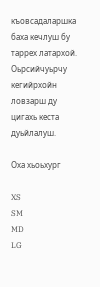къовсадаларшка баха кечлуш бу таррех латархой. Оьрсийчуьрчу кегийрхойн ловзарш ду цигахь кеста дуьйлалуш.

Оха хьоьхург

XS
SM
MD
LG